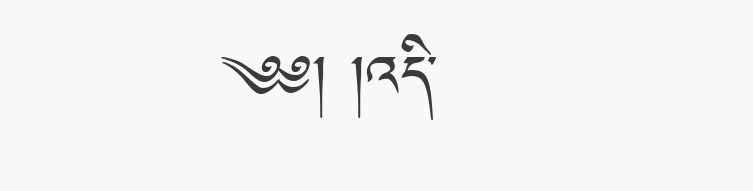༄༅། །འདི་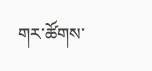གར་ཚོགས་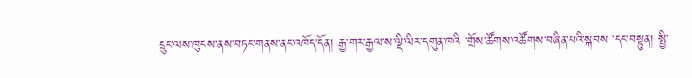དྲུང་ལས་ཁུངས་ནས་བཏང་གནས་ནང་འཁོད་དོན། རྒྱ་གར་རྒྱལ་ས་ལྡི་ལིར་དགུན་ཁའི ་གྲོས་ཚོགས་འཚོགས་བཞིན་པའི་སྐབས ་དང་བསྟུན། སྤྱི་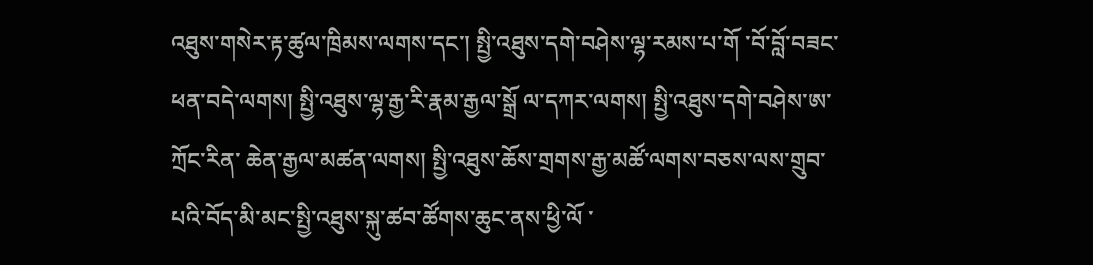འཐུས་གསེར་རྟ་ཚུལ་ཁྲིམས་ལགས་དང་། སྤྱི་འཐུས་དགེ་བཤེས་ལྷ་རམས་པ་གོ ་བོ་བློ་བཟང་ཕན་བདེ་ལགས། སྤྱི་འཐུས་ལྷ་རྒྱ་རི་རྣམ་རྒྱལ་སྒྲོ ལ་དཀར་ལགས། སྤྱི་འཐུས་དགེ་བཤེས་ཨ་ཀྲོང་རིན་ ཆེན་རྒྱལ་མཚན་ལགས། སྤྱི་འཐུས་ཆོས་གྲགས་རྒྱ་མཚོ་ལགས་བཅས་ལས་གྲུབ་པའི་བོད་མི་མང་སྤྱི་འཐུས་སྐུ་ཚབ་ཚོགས་ཆུང་ནས་ཕྱི་ལོ ་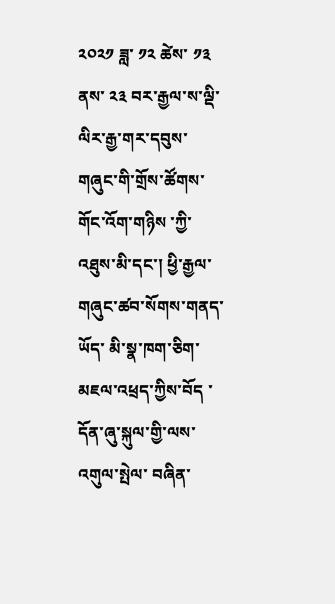༢༠༢༡ ཟླ་ ༡༢ ཚེས་ ༡༣ ནས་ ༢༣ བར་རྒྱལ་ས་ལྡི་ལིར་རྒྱ་གར་དབུས་ གཞུང་གི་གྲོས་ཚོགས་གོང་འོག་གཉིས ་ཀྱི་འཐུས་མི་དང་། ཕྱི་རྒྱལ་གཞུང་ཚབ་སོགས་གནད་ཡོད་ མི་སྣ་ཁག་ཅིག་མཇལ་འཕྲད་ཀྱིས་བོད ་དོན་ཞུ་སྐུལ་གྱི་ལས་འགུལ་སྤེལ་ བཞིན་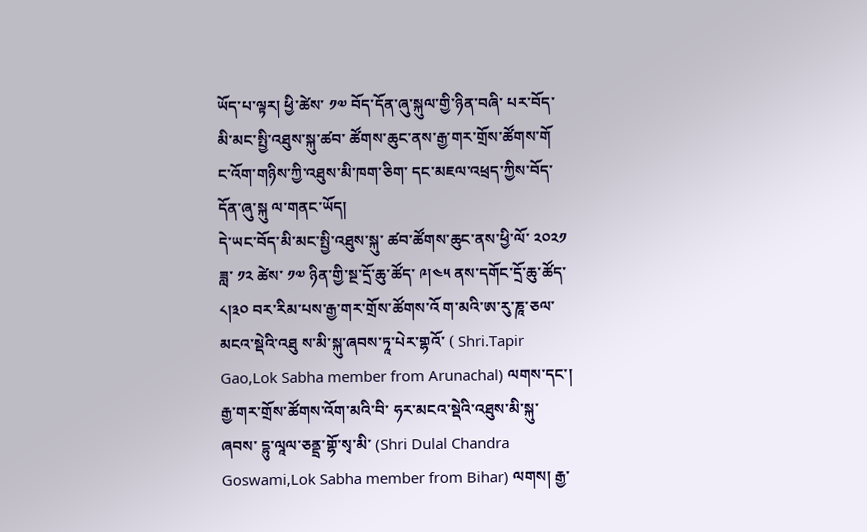ཡོད་པ་ལྟར། ཕྱི་ཚེས་ ༡༧ བོད་དོན་ཞུ་སྐུལ་གྱི་ཉིན་བཞི་ པར་བོད་མི་མང་སྤྱི་འཐུས་སྐུ་ཚབ་ ཚོགས་ཆུང་ནས་རྒྱ་གར་གྲོས་ཚོགས་གོ ང་འོག་གཉིས་ཀྱི་འཐུས་མི་ཁག་ཅིག་ དང་མཇལ་འཕྲད་ཀྱིས་བོད་དོན་ཞུ་སྐུ ལ་གནང་ཡོད།
དེ་ཡང་བོད་མི་མང་སྤྱི་འཐུས་སྐུ་ ཚབ་ཚོགས་ཆུང་ནས་ཕྱི་ལོ་ ༢༠༢༡ ཟླ་ ༡༢ ཚེས་ ༡༧ ཉིན་གྱི་སྔ་དྲོ་ཆུ་ཚོད་ ༩།༤༥ ནས་དགོང་དྲོ་ཆུ་ཚོད་ ༨།༣༠ བར་རིམ་པས་རྒྱ་གར་གྲོས་ཚོགས་འོ ག་མའི་ཨ་རུ་ཎཱ་ཅལ་མངའ་སྡེའི་འཐུ ས་མི་སྐུ་ཞབས་ཏཱ་པེར་གྷའོ་ ( Shri.Tapir Gao,Lok Sabha member from Arunachal) ལགས་དང་། རྒྱ་གར་གྲོས་ཚོགས་འོག་མའི་བི་ ཧར་མངའ་སྡེའི་འཐུས་མི་སྐུ་ཞབས་ དྷུ་ལཱལ་ཅནྡྲ་གྷོ་སྭ་མི་ (Shri Dulal Chandra Goswami,Lok Sabha member from Bihar) ལགས། རྒྱ་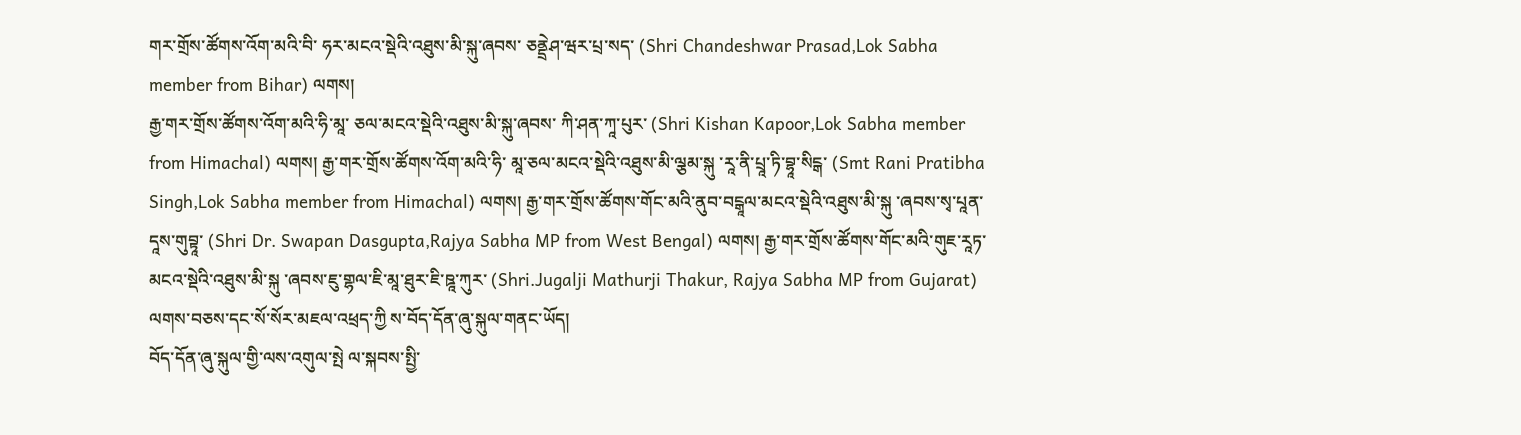གར་གྲོས་ཚོགས་འོག་མའི་བི་ ཧར་མངའ་སྡེའི་འཐུས་མི་སྐུ་ཞབས་ ཅནྡྲེཤ་ཝར་པྲ་སད་ (Shri Chandeshwar Prasad,Lok Sabha member from Bihar) ལགས།
རྒྱ་གར་གྲོས་ཚོགས་འོག་མའི་ཧི་མཱ་ ཅལ་མངའ་སྡེའི་འཐུས་མི་སྐུ་ཞབས་ ཀི་ཤན་ཀཱ་པུར་ (Shri Kishan Kapoor,Lok Sabha member from Himachal) ལགས། རྒྱ་གར་གྲོས་ཚོགས་འོག་མའི་ཧི་ མཱ་ཅལ་མངའ་སྡེའི་འཐུས་མི་ལྕམ་སྐུ ་རཱ་ནི་པྲཱ་ཏི་བྷཱ་སིངྒ་ (Smt Rani Pratibha Singh,Lok Sabha member from Himachal) ལགས། རྒྱ་གར་གྲོས་ཚོགས་གོང་མའི་ནུབ་བངྒཱལ་མངའ་སྡེའི་འཐུས་མི་སྐུ ་ཞབས་སྭ་པཱན་དཱས་གུབྟཱ་ (Shri Dr. Swapan Dasgupta,Rajya Sabha MP from West Bengal) ལགས། རྒྱ་གར་གྲོས་ཚོགས་གོང་མའི་གུཇ་རཱཏ་མངའ་སྡེའི་འཐུས་མི་སྐུ ་ཞབས་ཇུ་གྷལ་ཇི་མཱ་ཐུར་ཇི་ཋཱ་ཀུར་ (Shri.Jugalji Mathurji Thakur, Rajya Sabha MP from Gujarat) ལགས་བཅས་དང་སོ་སོར་མཇལ་འཕྲད་ཀྱི ས་བོད་དོན་ཞུ་སྐུལ་གནང་ཡོད།
བོད་དོན་ཞུ་སྐུལ་གྱི་ལས་འགུལ་སྤེ ལ་སྐབས་སྤྱི་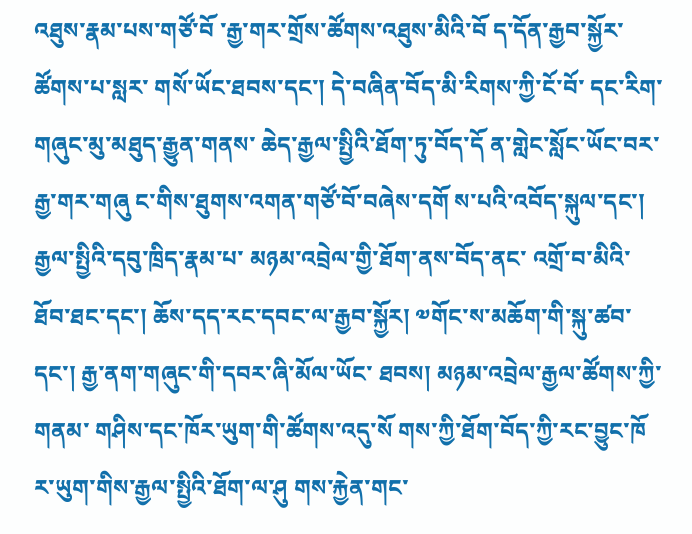འཐུས་རྣམ་པས་གཙོ་བོ ་རྒྱ་གར་གྲོས་ཚོགས་འཐུས་མིའི་བོ ད་དོན་རྒྱབ་སྐྱོར་ཚོགས་པ་སླར་ གསོ་ཡོང་ཐབས་དང་། དེ་བཞིན་བོད་མི་རིགས་ཀྱི་ངོ་བོ་ དང་རིག་གཞུང་མུ་མཐུད་རྒྱུན་གནས་ ཆེད་རྒྱལ་སྤྱིའི་ཐོག་ཏུ་བོད་དོ ན་གླེང་སློང་ཡོང་བར་རྒྱ་གར་གཞུ ང་གིས་ཐུགས་འགན་གཙོ་བོ་བཞེས་དགོ ས་པའི་འབོད་སྐུལ་དང་། རྒྱལ་སྤྱིའི་དབུ་ཁྲིད་རྣམ་པ་ མཉམ་འབྲེལ་གྱི་ཐོག་ནས་བོད་ནང་ འགྲོ་བ་མིའི་ཐོབ་ཐང་དང་། ཆོས་དད་རང་དབང་ལ་རྒྱབ་སྐྱོར། ༧གོང་ས་མཆོག་གི་སྐུ་ཚབ་དང་། རྒྱ་ནག་གཞུང་གི་དབར་ཞི་མོལ་ཡོང་ ཐབས། མཉམ་འབྲེལ་རྒྱལ་ཚོགས་ཀྱི་གནམ་ གཤིས་དང་ཁོར་ཡུག་གི་ཚོགས་འདུ་སོ གས་ཀྱི་ཐོག་བོད་ཀྱི་རང་བྱུང་ཁོ ར་ཡུག་གིས་རྒྱལ་སྤྱིའི་ཐོག་ལ་ཤུ གས་རྐྱེན་གང་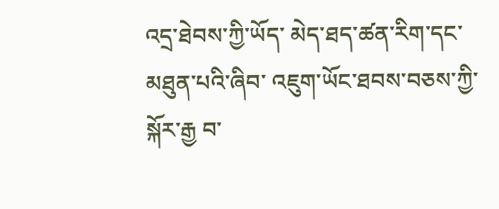འདྲ་ཐེབས་ཀྱི་ཡོད་ མེད་ཐད་ཚན་རིག་དང་མཐུན་པའི་ཞིབ་ འཇུག་ཡོང་ཐབས་བཅས་ཀྱི་སྐོར་རྒྱ བ་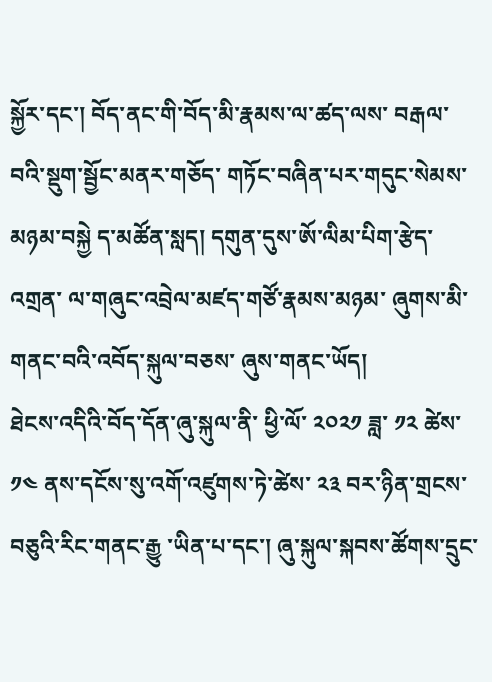སྐྱོར་དང་། བོད་ནང་གི་བོད་མི་རྣམས་ལ་ཚད་ལས་ བརྒལ་བའི་སྡུག་སྦྱོང་མནར་གཅོད་ གཏོང་བཞིན་པར་གདུང་སེམས་མཉམ་བསྐྱེ ད་མཚོན་སླད། དགུན་དུས་ཨོ་ལིམ་པིག་རྩེད་འགྲན་ ལ་གཞུང་འབྲེལ་མཛད་གཙོ་རྣམས་མཉམ་ ཞུགས་མི་གནང་བའི་འབོད་སྐུལ་བཅས་ ཞུས་གནང་ཡོད།
ཐེངས་འདིའི་བོད་དོན་ཞུ་སྐུལ་ནི་ ཕྱི་ལོ་ ༢༠༢༡ ཟླ་ ༡༢ ཚེས་ ༡༤ ནས་དངོས་སུ་འགོ་འཛུགས་ཏེ་ཚེས་ ༢༣ བར་ཉིན་གྲངས་བཅུའི་རིང་གནང་རྒྱུ ་ཡིན་པ་དང་། ཞུ་སྐུལ་སྐབས་ཚོགས་དྲུང་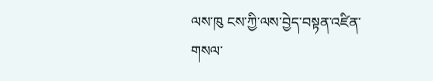ལས་ཁུ ངས་ཀྱི་ལས་བྱེད་བསྟན་འཛིན་གསལ་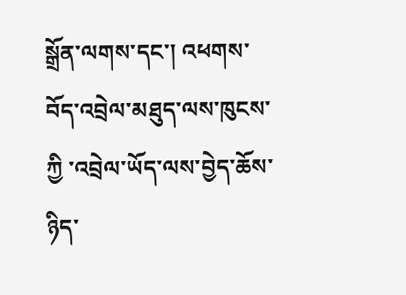སྒྲོན་ལགས་དང་། འཕགས་བོད་འབྲེལ་མཐུད་ལས་ཁུངས་ཀྱི ་འབྲེལ་ཡོད་ལས་བྱེད་ཆོས་ཉིད་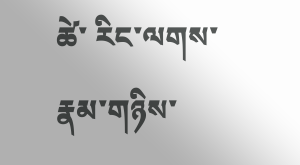ཚེ་ རིང་ལགས་རྣམ་གཉིས་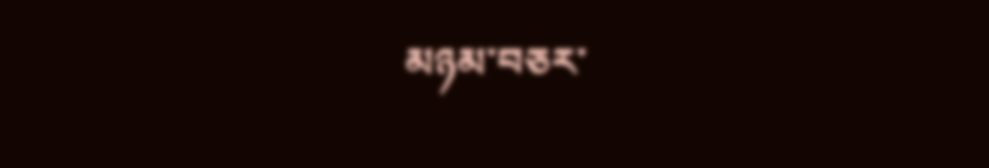མཉམ་བཅར་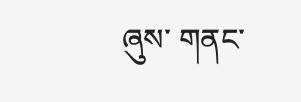ཞུས་ གནང་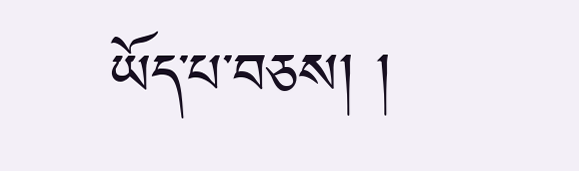ཡོད་པ་བཅས། །